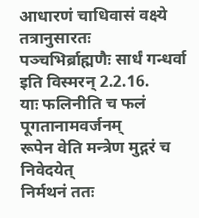आधारणं चाधिवासं वक्ष्ये तत्रानुसारतः
पञ्चभिर्ब्राह्मणैः सार्धं गन्धर्वा इति विस्मरन् 2.2.16.
याः फलिनीति च फलं पूगतानामवर्जनम्
रूपेन वेति मन्त्रेण मुद्गरं च निवेदयेत्
निर्मथनं ततः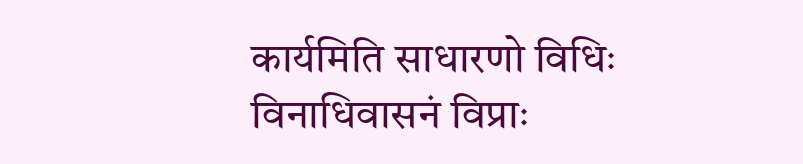कार्यमिति साधारणो विधिः
विनाधिवासनं विप्राः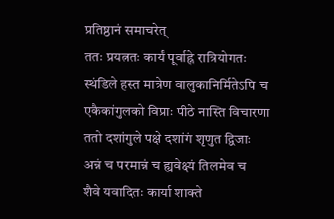प्रतिष्ठानं समाचरेत्
ततः प्रयत्नतः कार्यं पूर्वाह्ने रात्रियोगतः
स्थंडिले हस्त मात्रेण वालुकानिर्मितेऽपि च
एकैकांगुलको विप्राः पीठे नास्ति विचारणा
ततो दशांगुले पक्षे दशांगं शृणुत द्विजाः
अन्नं च परमान्नं च ह्यवेक्ष्यं तिलमेव च
शैवे यवादितः कार्या शाक्ते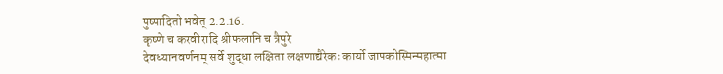पुष्पादितो भवेत् 2.2.16.
कृष्णे च करवीरादि श्रीफलानि च त्रैपुरे
देवध्यानवर्णनम् सर्वे शुद्धा लक्षिता लक्षणाद्यैरेकः कार्यो जापकोस्मिन्महात्मा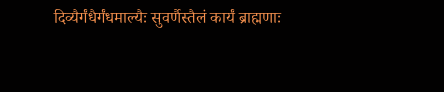दिव्यैर्गंधैर्गंधमाल्यैः सुवर्णैस्तैलं कार्यं ब्राह्मणाः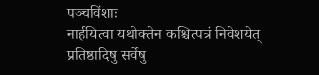पञ्चविंशाः
नार्हयित्वा यथोक्तेन कश्चित्पत्रं निवेशयेत्
प्रतिष्ठादिषु सर्वेषु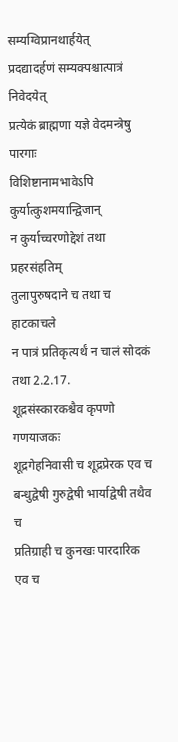सम्यग्विप्रानथार्हयेत्
प्रदद्यादर्हणं सम्यक्पश्चात्पात्रं निवेदयेत्
प्रत्येकं ब्राह्मणा यज्ञे वेदमन्त्रेषु पारगाः
विशिष्टानामभावेऽपि कुर्यात्कुशमयान्द्विजान्
न कुर्याच्चरणोद्देशं तथा प्रहरसंहतिम्
तुलापुरुषदाने च तथा च हाटकाचले
न पात्रं प्रतिकृत्यर्थं न चालं सोदकं तथा 2.2.17.
शूद्रसंस्कारकश्चैव कृपणो गणयाजकः
शूद्रगेहनिवासी च शूद्रप्रेरक एव च
बन्धुद्वेषी गुरुद्वेषी भार्याद्वेषी तथैव च
प्रतिग्राही च कुनखः पारदारिक एव च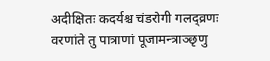अदीक्षितः कदर्यश्च चंडरोगी गलद्व्रणः
वरणांते तु पात्राणां पूजामन्त्राञ्छृणु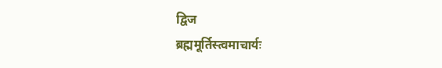द्विज
ब्रह्ममूर्तिस्त्वमाचार्यः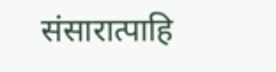संसारात्पाहि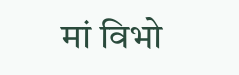मां विभो